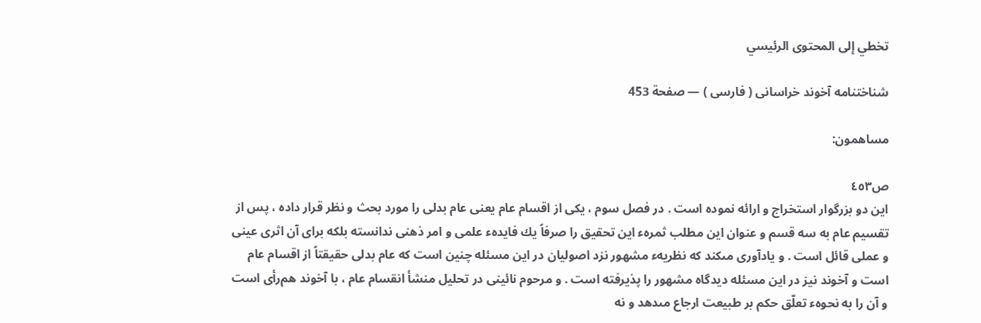تخطي إلى المحتوى الرئيسي

شناختنامه آخوند خراسانى ( فارسى ) — صفحة 453

مساهمون:

ص٤٥٣
اين دو بزرگوار استخراج و ارائه نموده است . در فصل سوم ، يكى از اقسام عام يعنى عام بدلى را مورد بحث و نظر قرار داده ، پس از تقسيم عام به سه قسم و عنوان اين مطلب ثمرهء اين تحقيق را صرفاً يك فايدهء علمى و امر ذهنى ندانسته بلكه براى آن اثرى عينى و عملى قائل است . و يادآورى مىكند كه نظريهء مشهور نزد اصوليان در اين مسئله چنين است كه عام بدلى حقيقتاً از اقسام عام است و آخوند نيز در اين مسئله ديدگاه مشهور را پذيرفته است . و مرحوم نائينى در تحليل منشأ انقسام عام ، با آخوند هم‌رأى است و آن را به نحوهء تعلّق حكم بر طبيعت ارجاع مىدهد و نه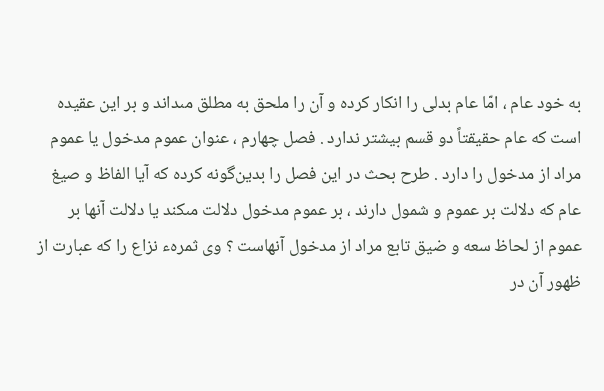به خود عام ، امّا عام بدلى را انكار كرده و آن را ملحق به مطلق مىداند و بر اين عقيده است كه عام حقيقتاً دو قسم بيشتر ندارد . فصل چهارم ، عنوان عموم مدخول يا عموم مراد از مدخول را دارد . طرح بحث در اين فصل را بدين‌گونه كرده كه آيا الفاظ و صيغ عام كه دلالت بر عموم و شمول دارند ، بر عموم مدخول دلالت مىكند يا دلالت آنها بر عموم از لحاظ سعه و ضيق تابع مراد از مدخول آنهاست ؟ وى ثمرهء نزاع را كه عبارت از ظهور آن در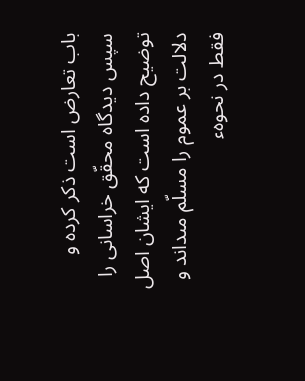باب تعارض است ذكر كرده و سپس ديدگاه محقّق خراسانى را توضيح داده است كه ايشان اصل دلالت بر عموم را مسلّم مىداند و فقط در نحوهء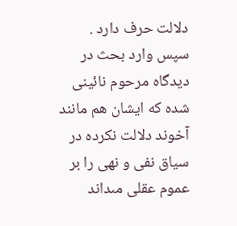دلالت حرف دارد . سپس وارد بحث در ديدگاه مرحوم نائينى شده كه ايشان هم مانند آخوند دلالت نكرده در سياق نفى و نهى را بر عموم عقلى مىداند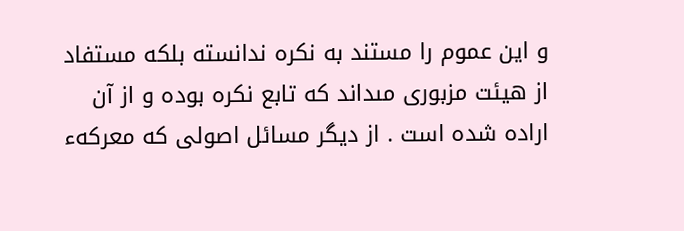و اين عموم را مستند به نكره ندانسته بلكه مستفاد از هيئت مزبورى مىداند كه تابع نكره بوده و از آن اراده شده است . از ديگر مسائل اصولى كه معركهء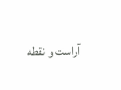آراست و نقطه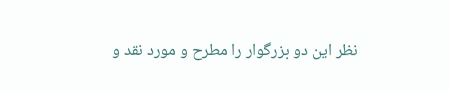نظر اين دو بزرگوار را مطرح و مورد نقد و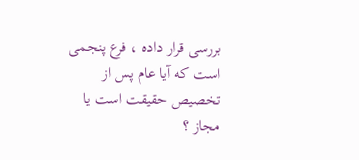بررسى قرار داده ، فرع پنجمى است كه آيا عام پس از تخصيص حقيقت است يا مجاز ؟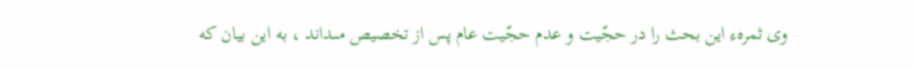وى ثمرهء اين بحث را در حجّيت و عدم حجّيت عام پس از تخصيص مىداند ، به اين بيان كه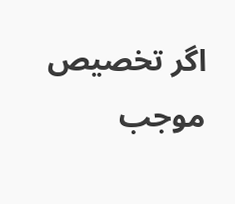اگر تخصيص موجب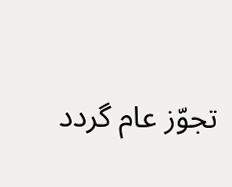تجوّز عام گردد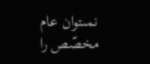نمىتوان عام مخصّص را